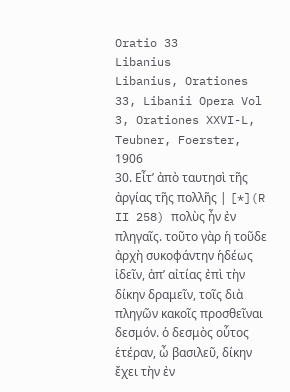Oratio 33
Libanius
Libanius, Orationes 33, Libanii Opera Vol 3, Orationes XXVI-L, Teubner, Foerster, 1906
30. Εἶτ’ ἀπὸ ταυτησὶ τῆς ἀργίας τῆς πολλῆς | [*](R II 258) πολὺς ἦν ἐν πληγαῖς. τοῦτο γὰρ ἡ τοῦδε ἀρχὴ συκοφάντην ἡδέως ἰδεῖν, ἀπ’ αἰτίας ἐπὶ τὴν δίκην δραμεῖν, τοῖς διὰ πληγῶν κακοῖς προσθεῖναι δεσμόν. ὁ δεσμὸς οὗτος ἑτέραν, ὦ βασιλεῦ, δίκην ἔχει τὴν ἐν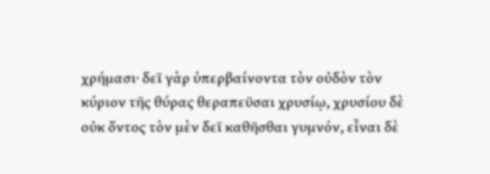χρήμασι· δεῖ γὰρ ὑπερβαίνοντα τὸν οὐδὸν τὸν κύριον τῆς θύρας θεραπεῦσαι χρυσίῳ, χρυσίου δὲ οὐκ ὄντος τὸν μὲν δεῖ καθῆσθαι γυμνόν, εἶναι δὲ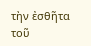τὴν ἐσθῆτα τοῦ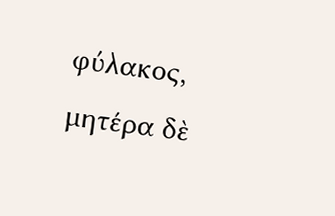φύλακος, μητέρα δὲ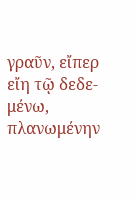γραῦν, εἴπερ εἴη τῷ δεδε- μένω, πλανωμένην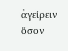ἀγείρειν ὅσον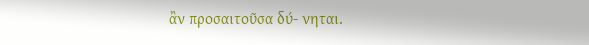ἂν προσαιτοῦσα δύ- νηται.